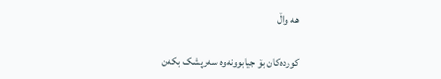هه واڵ

كورده‌كان بۆ جیابوونه‌وه‌ سەرپشک بکەن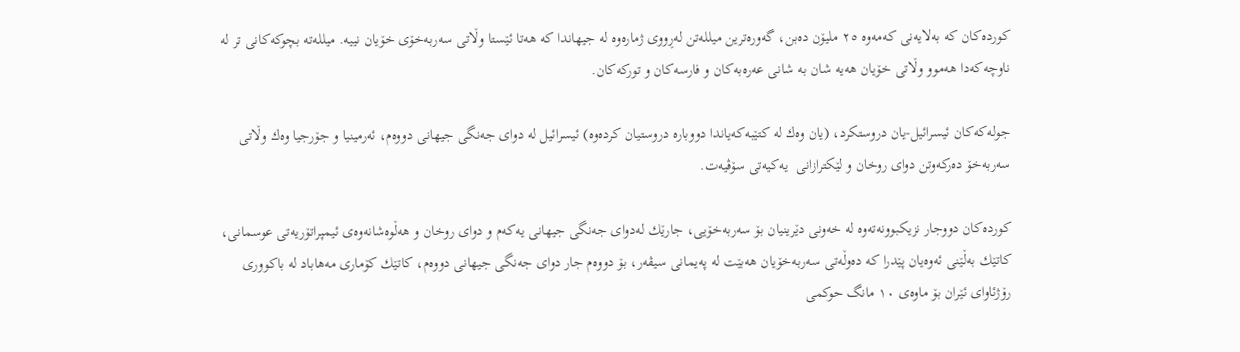كورده‌كان كه‌ به‌لایه‌نی كه‌مه‌وه‌ ٢٥ ملیۆن ده‌بن، گه‌وره‌ترین میلله‌تن له‌ڕووی ژماره‌وه‌ له‌ جیهاندا كه‌ هه‌تا ئێستا وڵاتی سه‌ربه‌خۆی خۆیان نییه‌. میلله‌ته‌ بچوكه‌كانی تر له‌ ناوچه‌كه‌دا هه‌موو وڵاتی خۆیان هه‌یه‌ شان به‌ شانی عه‌ره‌به‌كان و فارسه‌كان و توركه‌كان.

جوله‌كه‌كان ئیسرائیل-یان دروستكرد، (یان وه‌ك له ‌كتێبه‌كه‌یاندا دووباره‌ دروستیان كرده‌وه‌) ئیسرائیل له‌ دوای جه‌نگی جیهانی دووه‌م، ئه‌رمینیا و جۆرجیا وه‌ك وڵاتی سه‌ربه‌خۆ ده‌ركه‌وتن دوای روخان و لێكترازانی  یه‌كیه‌تی سۆڤیه‌ت.

كورده‌كان دووجار نزیكبوونه‌ته‌وه‌ له‌ خه‌ونی دێرینیان بۆ سه‌ربه‌خۆیی، جارێك له‌دوای جه‌نگی جیهانی یه‌كه‌م و دوای روخان و هه‌ڵوه‌شانه‌وه‌ی ئیمپراتۆریه‌تی عوسمانی، كاتێك به‌ڵێنی ئه‌وه‌یان پێدرا كه‌ ده‌وڵه‌تی سه‌ربه‌خۆیان هه‌بێت له‌ په‌یمانی سیڤه‌ر،‌ بۆ دووه‌م جار دوای جه‌نگی جیهانی دووه‌م، كاتێك كۆماری مه‌هاباد له‌ باكووری رۆژئاوای ئێران بۆ ماوه‌ی ١٠ مانگ حوكمی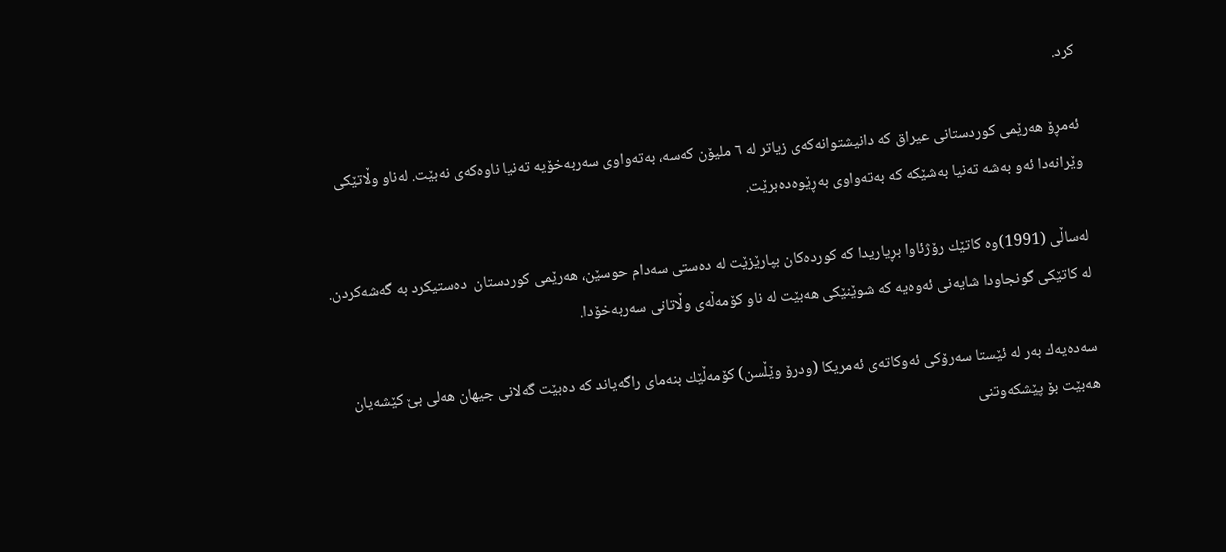كرد.

ئه‌مڕۆ هه‌رێمی كوردستانی عیراق كه‌ دانیشتوانه‌كه‌ی زیاتر له‌ ٦ ملیۆن كه‌سه‌، به‌ته‌واوی سه‌ربه‌خۆیه‌ ته‌نیا ناوه‌كه‌ی نه‌بێت. له‌ناو وڵاتێكی وێرانه‌دا ئه‌و به‌شه‌ ته‌نیا به‌شێكه‌ كه‌ به‌ته‌واوی به‌ڕێوه‌ده‌برێت.

له‌ساڵی (1991)وه‌ كاتێك رۆژئاوا بڕیاریدا كه‌ كورده‌كان بپارێزێت له‌ ده‌ستی سه‌دام حوسێن، هه‌رێمی كوردستان  ده‌ستیكرد به‌ گه‌شه‌كردن. له‌ كاتێكی گونجاودا شایه‌نی ئه‌وه‌یه‌ كه‌ شوێنێكی هه‌بێت له‌ ناو كۆمه‌ڵه‌ی وڵاتانی سه‌ربه‌خۆدا.

سه‌ده‌یه‌ك به‌ر له‌ ئێستا سه‌رۆكی ئه‌وكاته‌ی ئه‌مریكا (ودرۆ وێڵسن) كۆمه‌ڵێك بنه‌مای‌ راگه‌یاند كه‌ ده‌بێت گه‌لانی جیهان هه‌لی بێ كێشه‌یان هه‌بێت بۆ پێشكه‌وتنی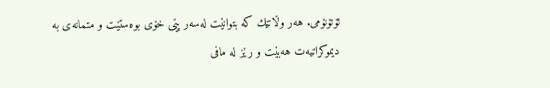ئۆتۆنۆمی. هه‌ر وڵاتێك كه‌ بتوانێت له‌سه‌ر پێی خۆی بوه‌ستێت و متمانه‌ی به‌ دیموكراتیه‌ت هه‌بێت و رێز له‌ مافی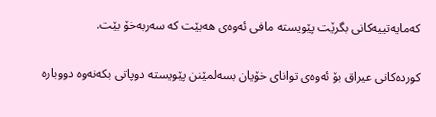كه‌مایه‌تییه‌كانی بگرێت پێویسته‌ مافی ئه‌وه‌ی هه‌بێت كه‌ سه‌ربه‌خۆ بێت.

كورده‌كانی عیراق بۆ ئه‌وه‌ی توانای خۆیان بسه‌لمێنن پێویسته‌ دوپاتی بكه‌نه‌وه‌ دووباره‌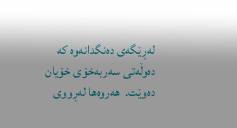له‌ڕێگه‌ی ده‌نگدانه‌وه‌ كه‌ ده‌وڵه‌تی سه‌ربه‌خۆی خۆیان ده‌وێت.  هه‌روه‌ها له‌ڕووی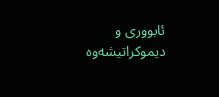ئابووری و دیموكراتیشه‌وه‌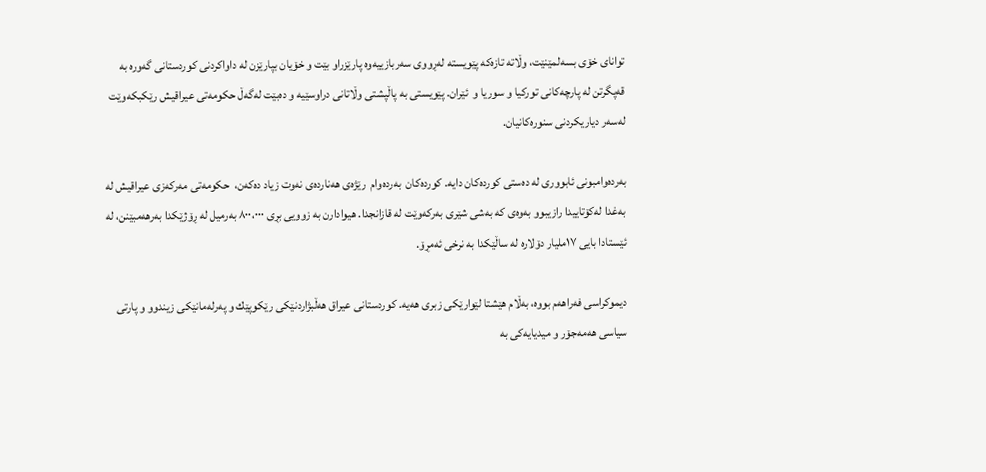توانای خۆی بسه‌لمێنێت، وڵاته‌ تازه‌كه‌ پێویسته‌ له‌ڕووی سه‌ربازییه‌وه‌ پارێزراو بێت و خۆیان بپارێزن له‌ داواكردنی كوردستانی گه‌وره‌ به‌ قه‌پگرتن له‌ پارچه‌كانی توركیا و سوریا و  ئێران. پێویستی به‌ پاڵپشتی وڵاتانی دراوسێیه‌ و ده‌بێت له‌گه‌ڵ حكومه‌تی عیراقیش رێكبكه‌وێت له‌سه‌ر دیاریكردنی سنوره‌كانیان.

به‌رده‌وامبونی ئابووری له‌ ده‌ستی كورده‌كان دایه‌. كورده‌كان  به‌رده‌وام  رێژه‌ی هه‌نارده‌ی نه‌وت زیاد ده‌كه‌ن، ‌ حكومه‌تی مه‌ركه‌زی عیراقیش له‌ به‌غدا له‌كۆتاییدا رازیبوو به‌وه‌ی كه‌ به‌شی شێری به‌ركه‌وێت له‌ قازانجدا. هیوادارن به‌ زوویی بڕی ٨٠٠،٠٠٠ به‌رمیل له‌ ڕۆژێكدا به‌رهه‌مبێنن، له‌ ئێستادا بایی ١٧ملیار دۆلاره‌ لە ساڵێکدا به‌ نرخی ئه‌مڕۆ.

دیموكراسی فه‌راهه‌م بووه‌، به‌ڵام هێشتا لێوارێكی زبری هه‌یه‌. كوردستانی عیراق هه‌ڵبژاردنێكی رێكوپێك و په‌رله‌مانێكی زیندوو و پارتی سیاسی هه‌مه‌جۆر و میدیایه‌كی به‌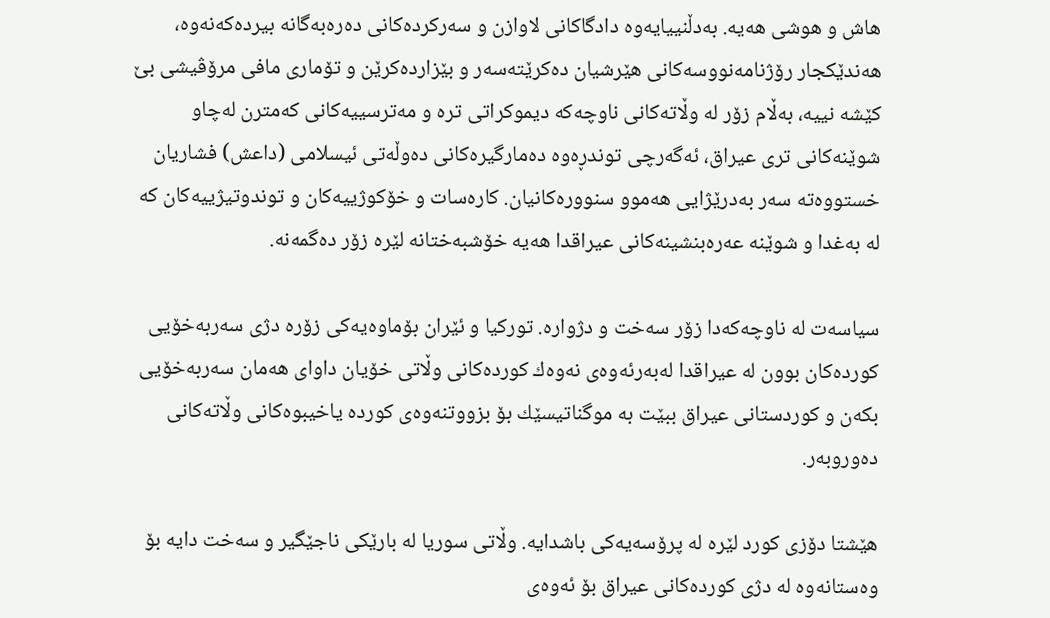هاش و هوشی هه‌یه‌. به‌دڵنییایه‌وه‌ دادگاكانی لاوازن و سه‌ركرده‌كانی ده‌ره‌به‌گانه‌ بیرده‌كه‌نه‌وه‌، هه‌ندێکجار رۆژنامه‌نووسه‌كانی هێرشیان ده‌كرێته‌سه‌ر و بێزارده‌كرێن و تۆماری مافی مرۆڤیشی بێ كێشه‌ نییه‌، به‌ڵام زۆر له‌ وڵاته‌كانی ناوچه‌كه‌ دیموكراتی تره‌ و مه‌ترسییه‌كانی‌ كه‌مترن له‌چاو‌ شوێنه‌كانی تری عیراق، ئه‌گه‌رچی توندڕه‌وه‌ ده‌مارگیره‌كانی ده‌وڵه‌تی ئیسلامی (داعش) فشاریان خستووه‌ته‌ سه‌ر به‌درێژایی هه‌موو سنووره‌كانیان. كاره‌سات و خۆكوژییه‌كان و توندوتیژییه‌كان كه‌ له‌ به‌غدا و شوێنه‌ عه‌ره‌بنشینه‌كانی عیراقدا هه‌یه‌ خۆشبه‌ختانه‌ لێره‌ زۆر ده‌گمه‌نه‌.

سیاسه‌ت له‌ ناوچه‌كه‌دا زۆر سه‌خت و دژواره‌. توركیا و ئێران بۆماوه‌یه‌كی زۆره‌ دژی سه‌ربه‌خۆیی كورده‌كان بوون له‌ عیراقدا له‌به‌رئه‌وه‌ی نه‌وه‌ك كورده‌كانی وڵاتی خۆیان داوای هه‌مان سه‌ربه‌خۆیی بكه‌ن و كوردستانی عیراق ببێت به‌ موگناتیسێك بۆ بزووتنه‌وه‌ی كورده‌ یاخیبوه‌كانی وڵاته‌كانی ده‌وروبه‌ر.

هێشتا دۆزی كورد لێره‌ له‌ پرۆسه‌یه‌كی باشدایه‌. وڵاتی سوریا له‌ بارێكی ناجێگیر و سه‌خت دایه‌ بۆ وه‌ستانه‌وه‌ له‌ دژی كورده‌كانی عیراق بۆ ئه‌وه‌ی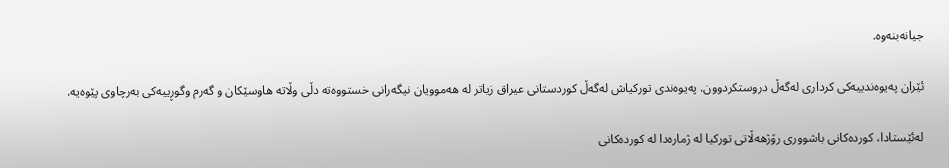جیانه‌بنه‌وه‌.

ئێران په‌یوه‌ندییه‌كی كرداری له‌گه‌ڵ دروستكردوون. په‌یوه‌ندی توركیاش له‌گه‌ڵ كوردستانی عیراق زیاتر له‌ هه‌موویان نیگه‌رانی خستووه‌ته‌ دڵی وڵاته‌ هاوسێكان و گه‌رم وگوڕییه‌كی به‌رچاوی پێوه‌یه‌.

له‌ئێستادا، كورده‌كانی باشووری رۆژهه‌ڵاتی توركیا له ‌ژماره‌دا له‌ كورده‌كانی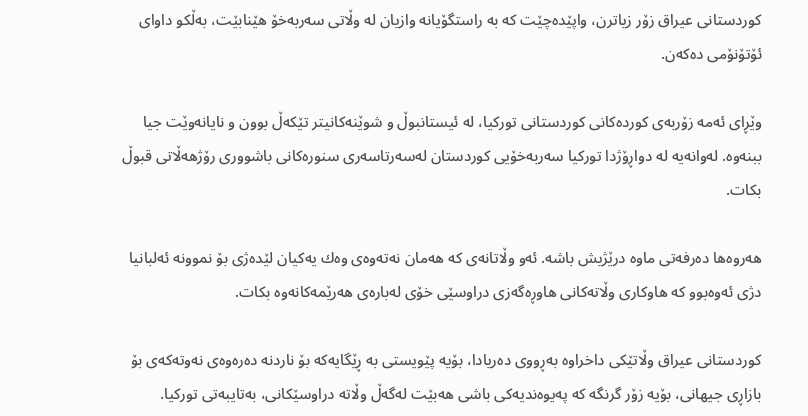كوردستانی عیراق زۆر زیاترن، واپێده‌چێت كه‌ به‌ راستگۆیانه‌ وازیان له‌ وڵاتی سه‌ربه‌خۆ هێنابێت، به‌ڵكو داوای ئۆتۆنۆمی ده‌كه‌ن.

وێڕای ئه‌مه‌ زۆربه‌ی كورده‌كانی كوردستانی توركیا، له‌ ئیستانبوڵ و شوێنه‌كانیتر تێكه‌ڵ بوون و نایانه‌وێت جیا ببنه‌وه‌. له‌وانه‌یه‌ له‌ دواڕۆژدا توركیا سه‌ربه‌خۆیی كوردستان له‌سه‌رتاسه‌ری سنوره‌كانی باشووری رۆژهه‌ڵاتی قبوڵ بكات.

هه‌روه‌ها ده‌رفه‌تی ماوه‌ درێژیش باشه‌. ئه‌و وڵاتانه‌ی كه‌ هه‌مان نه‌ته‌وه‌ی وه‌ك یه‌كیان لێده‌ژی بۆ نموونه‌ ئه‌لبانیا دژی ئه‌وه‌بوو كه‌ هاوكاری وڵاته‌كانی هاوڕه‌گه‌زی دراوسێی خۆی له‌باره‌ی هه‌رێمه‌كانه‌وه‌ بكات.

كوردستانی عیراق وڵاتێكی داخراوه‌ به‌ڕووی ده‌ریادا، بۆیه‌ پێویستی به‌ ڕێگایه‌كه‌ بۆ ناردنه‌ ده‌ره‌وه‌ی نه‌وته‌كه‌ی بۆ بازاڕی جیهانی، بۆیه‌ زۆر گرنگه‌ كه‌ په‌یوه‌ندیه‌كی باشی هه‌بێت له‌گه‌ڵ وڵاته‌ دراوسێكانی، به‌تایبه‌تی توركیا.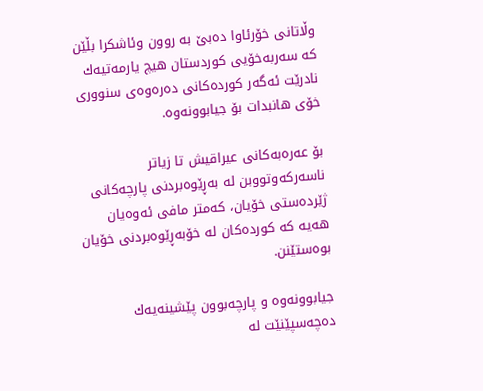وڵاتانی خۆرئاوا ده‌بێ به‌ روون وئاشكرا بڵێن كه‌ سه‌ربه‌خۆیی كوردستان هیچ یارمه‌تیه‌ك نادرێت ئه‌گه‌ر كورده‌كانی ده‌ره‌وه‌ی سنووری خۆی هانبدات بۆ جیابوونه‌وه‌.

بۆ عه‌ره‌به‌كانی عیراقیش تا زیاتر ناسه‌ركه‌وتووبن له‌ به‌ڕێوه‌بردنی پارچه‌كانی ژێرده‌ستی خۆیان، كه‌متر مافی ئه‌وه‌یان هه‌یه‌ كه‌ كورده‌كان له‌ خۆبه‌ڕێوه‌بردنی خۆیان بوه‌ستێنن.

جیابوونه‌وه‌ و پارچه‌بوون پێشینه‌یه‌ك ده‌چه‌سپێنێت له‌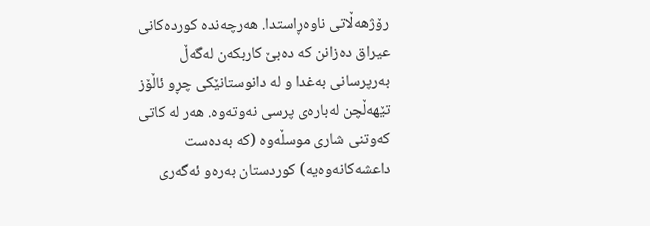رۆژهه‌ڵاتی ناوه‌ڕاستدا. هه‌رچه‌نده‌ كورده‌كانی عیراق ده‌زانن كه‌ ده‌بێ كاربكه‌ن له‌گه‌ڵ به‌رپرسانی به‌غدا و له‌ دانوستانێكی چڕو ئاڵۆز تێهه‌ڵچن له‌باره‌ی پرسی نه‌وته‌وه‌. هه‌ر له‌ كاتی كه‌وتنی شاری موسڵه‌وه‌ (كه‌ به‌ده‌ست داعشه‌كانه‌وه‌یه‌) كوردستان به‌ره‌و ئه‌گه‌ری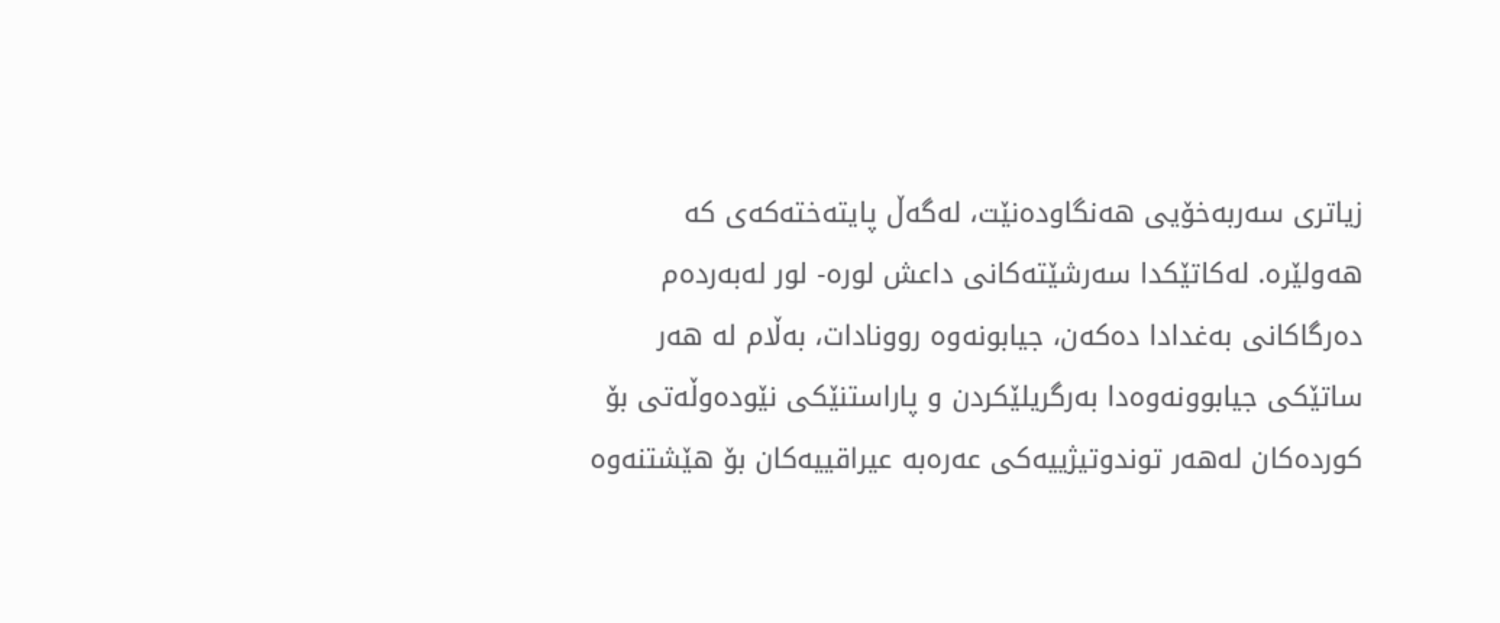زیاتری سه‌ربه‌خۆیی هه‌نگاوده‌نێت، له‌گه‌ڵ پایته‌خته‌كه‌ی كه‌ هه‌ولێره‌. له‌كاتێكدا سه‌رشێته‌كانی داعش لوره‌- لور له‌به‌رده‌م ده‌رگاكانی به‌غدادا ده‌كه‌ن، جیابونه‌وه‌ روونادات، به‌ڵام له‌ هه‌ر ساتێكی جیابوونه‌وه‌دا به‌رگریلێكردن و پاراستنێكی نێوده‌وڵه‌تی بۆ كورده‌كان له‌هه‌ر توندوتیژییه‌كی عه‌ره‌به‌ عیراقییه‌كان بۆ هێشتنه‌وه‌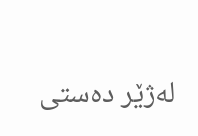له‌ژێر ده‌ستی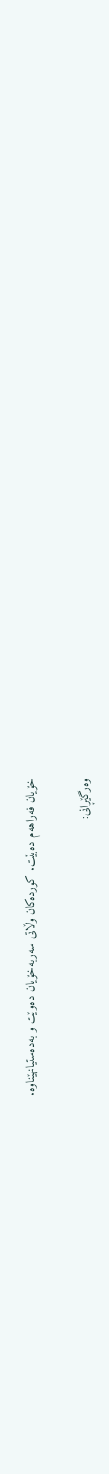خۆیان فه‌راهه‌م ده‌بێت. كورده‌كان وڵاتی سه‌ربه‌خۆیان ده‌وێت و به‌ده‌ستیانهێناوه‌.

وەرگێڕانی: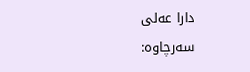دارا عەلی
سەرچاوە: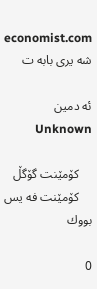economist.com
شه یری بابه ت

ئه دمین Unknown

    كۆمێنت گۆگڵ
    كۆمێنت فه یس بووك

0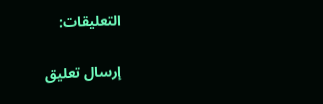التعليقات:

إرسال تعليق